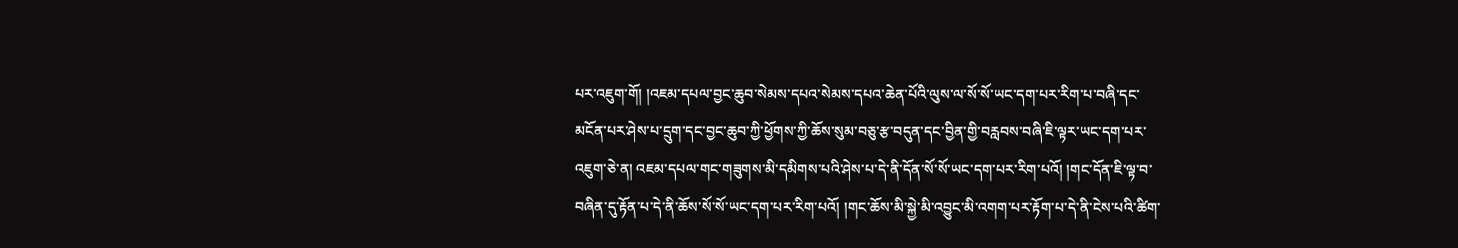པར་འཇུག་གོ། །འཇམ་དཔལ་བྱང་ཆུབ་སེམས་དཔའ་སེམས་དཔའ་ཆེན་པོའི་ལུས་ལ་སོ་སོ་ཡང་དག་པར་རིག་པ་བཞི་དང་མངོན་པར་ཤེས་པ་དྲུག་དང་བྱང་ཆུབ་ཀྱི་ཕྱོགས་ཀྱི་ཆོས་སུམ་བཅུ་རྩ་བདུན་དང་བྱིན་གྱི་བརླབས་བཞི་ཇི་ལྟར་ཡང་དག་པར་འཇུག་ཅེ་ན། འཇམ་དཔལ་གང་གཟུགས་མི་དམིགས་པའི་ཤེས་པ་དེ་ནི་དོན་སོ་སོ་ཡང་དག་པར་རིག་པའོ། །གང་དོན་ཇི་ལྟ་བ་བཞིན་དུ་རྟོན་པ་དེ་ནི་ཆོས་སོ་སོ་ཡང་དག་པར་རིག་པའོ། །གང་ཆོས་མི་སྐྱེ་མི་འབྱུང་མི་འགག་པར་རྟོག་པ་དེ་ནི་ངེས་པའི་ཚིག་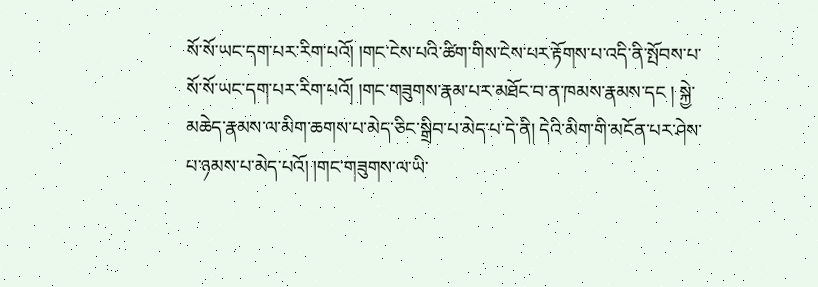སོ་སོ་ཡང་དག་པར་རིག་པའོ། །གང་ངེས་པའི་ཚིག་གིས་ངེས་པར་རྟོགས་པ་འདི་ནི་སྤོབས་པ་སོ་སོ་ཡང་དག་པར་རིག་པའོ། །གང་གཟུགས་རྣམ་པར་མཐོང་བ་ན་ཁམས་རྣམས་དང ། སྐྱེ་མཆེད་རྣམས་ལ་མིག་ཆགས་པ་མེད་ཅིང་སྒྲིབ་པ་མེད་པ་དེ་ནི། དེའི་མིག་གི་མངོན་པར་ཤེས་པ་ཉམས་པ་མེད་པའོ། །གང་གཟུགས་ལ་ཡི་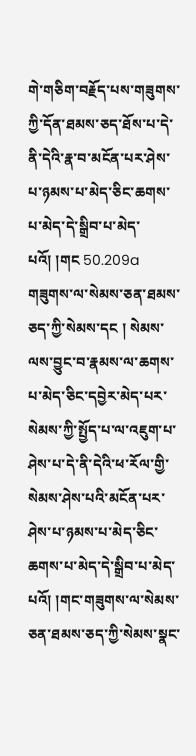གེ་གཅིག་བརྗོད་པས་གཟུགས་ཀྱི་དོན་ཐམས་ཅད་ཐོས་པ་དེ་ནི་དེའི་རྣ་བ་མངོན་པར་ཤེས་པ་ཉམས་པ་མེད་ཅིང་ཆགས་པ་མེད་དེ་སྒྲིབ་པ་མེད་པའོ། །གང 50.209a གཟུགས་ལ་སེམས་ཅན་ཐམས་ཅད་ཀྱི་སེམས་དང ། སེམས་ལས་བྱུང་བ་རྣམས་ལ་ཆགས་པ་མེད་ཅིང་དབྱེར་མེད་པར་སེམས་ཀྱི་སྤྱོད་པ་ལ་འཇུག་པ་ཤེས་པ་དེ་ནི་དེའི་ཕ་རོལ་གྱི་སེམས་ཤེས་པའི་མངོན་པར་ཤེས་པ་ཉམས་པ་མེད་ཅིང་ཆགས་པ་མེད་དེ་སྒྲིབ་པ་མེད་པའོ། །གང་གཟུགས་ལ་སེམས་ཅན་ཐམས་ཅད་ཀྱི་སེམས་སྣང་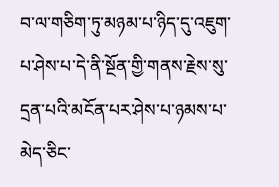བ་ལ་གཅིག་ཏུ་མཉམ་པ་ཉིད་དུ་འཇུག་པ་ཤེས་པ་དེ་ནི་སྔོན་གྱི་གནས་རྗེས་སུ་དྲན་པའི་མངོན་པར་ཤེས་པ་ཉམས་པ་མེད་ཅིང་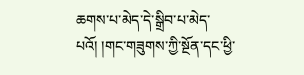ཆགས་པ་མེད་དེ་སྒྲིབ་པ་མེད་པའོ། །གང་གཟུགས་ཀྱི་སྔོན་དང་ཕྱི་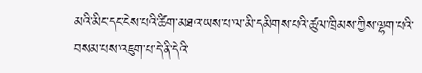མའི་མིང་དང་ངེས་པའི་ཚིག་མཐའ་ཡས་པ་ལ་མི་དམིགས་པའི་ཚུལ་ཁྲིམས་ཀྱིས་ལྷག་པའི་བསམ་པས་འཇུག་པ་དེ་ནི་དེའི་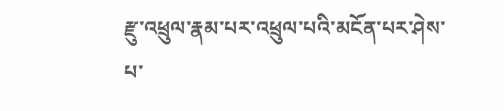རྫུ་འཕྲུལ་རྣམ་པར་འཕྲུལ་པའི་མངོན་པར་ཤེས་པ་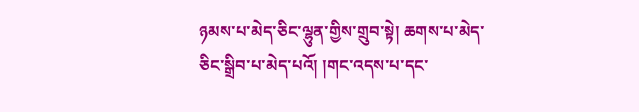ཉམས་པ་མེད་ཅིང་ལྷུན་གྱིས་གྲུབ་སྟེ། ཆགས་པ་མེད་ཅིང་སྒྲིབ་པ་མེད་པའོ། །གང་འདས་པ་དང་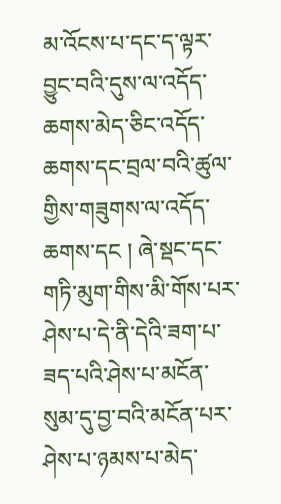མ་འོངས་པ་དང་ད་ལྟར་བྱུང་བའི་དུས་ལ་འདོད་ཆགས་མེད་ཅིང་འདོད་ཆགས་དང་བྲལ་བའི་ཚུལ་གྱིས་གཟུགས་ལ་འདོད་ཆགས་དང ། ཞེ་སྡང་དང་གཏི་མུག་གིས་མི་གོས་པར་ཤེས་པ་དེ་ནི་དེའི་ཟག་པ་ཟད་པའི་ཤེས་པ་མངོན་སུམ་དུ་བྱ་བའི་མངོན་པར་ཤེས་པ་ཉམས་པ་མེད་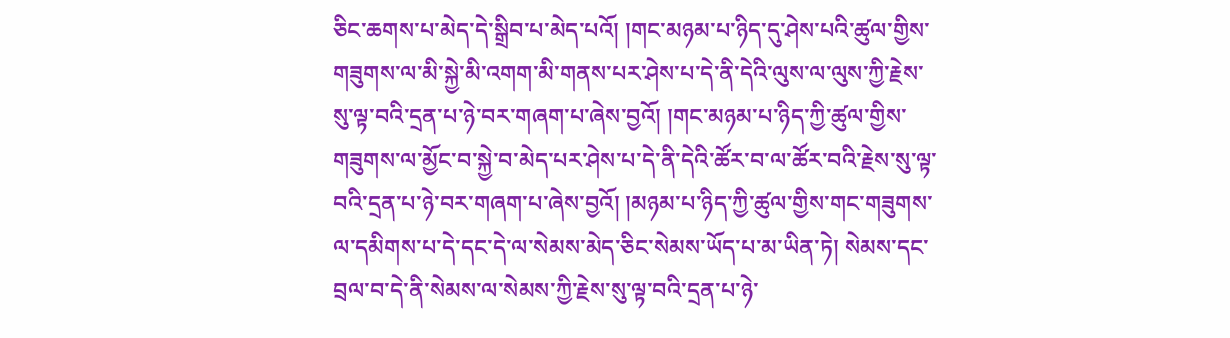ཅིང་ཆགས་པ་མེད་དེ་སྒྲིབ་པ་མེད་པའོ། །གང་མཉམ་པ་ཉིད་དུ་ཤེས་པའི་ཚུལ་གྱིས་གཟུགས་ལ་མི་སྐྱེ་མི་འགག་མི་གནས་པར་ཤེས་པ་དེ་ནི་དེའི་ལུས་ལ་ལུས་ཀྱི་རྗེས་སུ་ལྟ་བའི་དྲན་པ་ཉེ་བར་གཞག་པ་ཞེས་བྱའོ། །གང་མཉམ་པ་ཉིད་ཀྱི་ཚུལ་གྱིས་གཟུགས་ལ་མྱོང་བ་སྐྱེ་བ་མེད་པར་ཤེས་པ་དེ་ནི་དེའི་ཚོར་བ་ལ་ཚོར་བའི་རྗེས་སུ་ལྟ་བའི་དྲན་པ་ཉེ་བར་གཞག་པ་ཞེས་བྱའོ། །མཉམ་པ་ཉིད་ཀྱི་ཚུལ་གྱིས་གང་གཟུགས་ལ་དམིགས་པ་དེ་དང་དེ་ལ་སེམས་མེད་ཅིང་སེམས་ཡོད་པ་མ་ཡིན་ཏེ། སེམས་དང་བྲལ་བ་དེ་ནི་སེམས་ལ་སེམས་ཀྱི་རྗེས་སུ་ལྟ་བའི་དྲན་པ་ཉེ་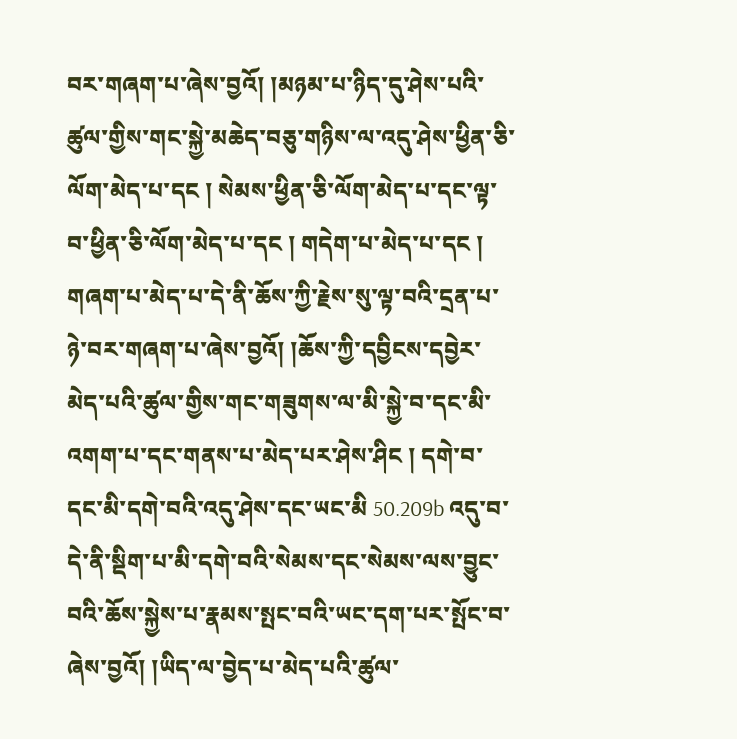བར་གཞག་པ་ཞེས་བྱའོ། །མཉམ་པ་ཉིད་དུ་ཤེས་པའི་ཚུལ་གྱིས་གང་སྐྱེ་མཆེད་བཅུ་གཉིས་ལ་འདུ་ཤེས་ཕྱིན་ཅི་ལོག་མེད་པ་དང ། སེམས་ཕྱིན་ཅི་ལོག་མེད་པ་དང་ལྟ་བ་ཕྱིན་ཅི་ལོག་མེད་པ་དང ། གདེག་པ་མེད་པ་དང ། གཞག་པ་མེད་པ་དེ་ནི་ཆོས་ཀྱི་རྗེས་སུ་ལྟ་བའི་དྲན་པ་ཉེ་བར་གཞག་པ་ཞེས་བྱའོ། །ཆོས་ཀྱི་དབྱིངས་དབྱེར་མེད་པའི་ཚུལ་གྱིས་གང་གཟུགས་ལ་མི་སྐྱེ་བ་དང་མི་འགག་པ་དང་གནས་པ་མེད་པར་ཤེས་ཤིང ། དགེ་བ་དང་མི་དགེ་བའི་འདུ་ཤེས་དང་ཡང་མི 50.209b འདུ་བ་དེ་ནི་སྡིག་པ་མི་དགེ་བའི་སེམས་དང་སེམས་ལས་བྱུང་བའི་ཆོས་སྐྱེས་པ་རྣམས་སྤང་བའི་ཡང་དག་པར་སྤོང་བ་ཞེས་བྱའོ། །ཡིད་ལ་བྱེད་པ་མེད་པའི་ཚུལ་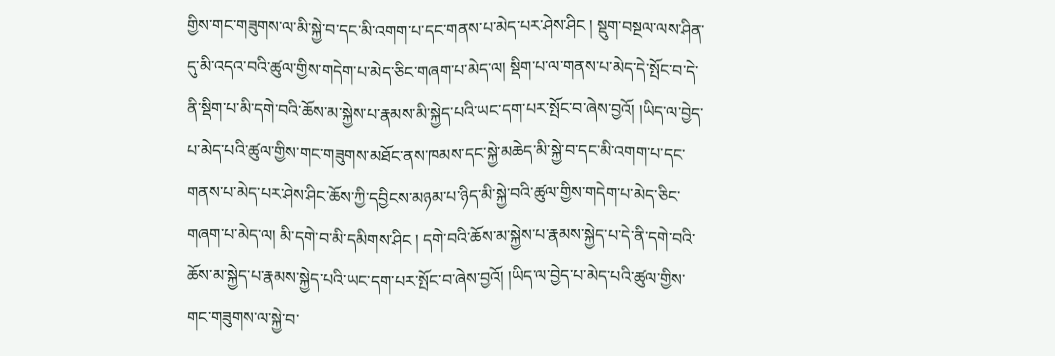གྱིས་གང་གཟུགས་ལ་མི་སྐྱེ་བ་དང་མི་འགག་པ་དང་གནས་པ་མེད་པར་ཤེས་ཤིང ། སྡུག་བསྔལ་ལས་ཤིན་དུ་མི་འདའ་བའི་ཚུལ་གྱིས་གདེག་པ་མེད་ཅིང་གཞག་པ་མེད་ལ། སྡིག་པ་ལ་གནས་པ་མེད་དེ་སྤོང་བ་དེ་ནི་སྡིག་པ་མི་དགེ་བའི་ཆོས་མ་སྐྱེས་པ་རྣམས་མི་སྐྱེད་པའི་ཡང་དག་པར་སྤོང་བ་ཞེས་བྱའོ། །ཡིད་ལ་བྱེད་པ་མེད་པའི་ཚུལ་གྱིས་གང་གཟུགས་མཐོང་ནས་ཁམས་དང་སྐྱེ་མཆེད་མི་སྐྱེ་བ་དང་མི་འགག་པ་དང་གནས་པ་མེད་པར་ཤེས་ཤིང་ཆོས་ཀྱི་དབྱིངས་མཉམ་པ་ཉིད་མི་སྐྱེ་བའི་ཚུལ་གྱིས་གདེག་པ་མེད་ཅིང་གཞག་པ་མེད་ལ། མི་དགེ་བ་མི་དམིགས་ཤིང ། དགེ་བའི་ཆོས་མ་སྐྱེས་པ་རྣམས་སྐྱེད་པ་དེ་ནི་དགེ་བའི་ཆོས་མ་སྐྱེད་པ་རྣམས་སྐྱེད་པའི་ཡང་དག་པར་སྤོང་བ་ཞེས་བྱའོ། །ཡིད་ལ་བྱེད་པ་མེད་པའི་ཚུལ་གྱིས་གང་གཟུགས་ལ་སྐྱེ་བ་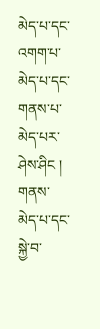མེད་པ་དང་འགག་པ་མེད་པ་དང་གནས་པ་མེད་པར་ཤེས་ཤིང ། གནས་མེད་པ་དང་སྐྱེ་བ་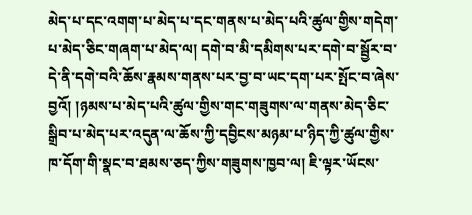མེད་པ་དང་འགག་པ་མེད་པ་དང་གནས་པ་མེད་པའི་ཚུལ་གྱིས་གདེག་པ་མེད་ཅིང་གཞག་པ་མེད་ལ། དགེ་བ་མི་དམིགས་པར་དགེ་བ་སྦྱོར་བ་དེ་ནི་དགེ་བའི་ཆོས་རྣམས་གནས་པར་བྱ་བ་ཡང་དག་པར་སྤོང་བ་ཞེས་བྱའོ། །ཉམས་པ་མེད་པའི་ཚུལ་གྱིས་གང་གཟུགས་ལ་གནས་མེད་ཅིང་སྒྲིབ་པ་མེད་པར་འདུན་ལ་ཆོས་ཀྱི་དབྱིངས་མཉམ་པ་ཉིད་ཀྱི་ཚུལ་གྱིས་ཁ་དོག་གི་སྣང་བ་ཐམས་ཅད་ཀྱིས་གཟུགས་ཁྱབ་ལ། ཇི་ལྟར་ཡོངས་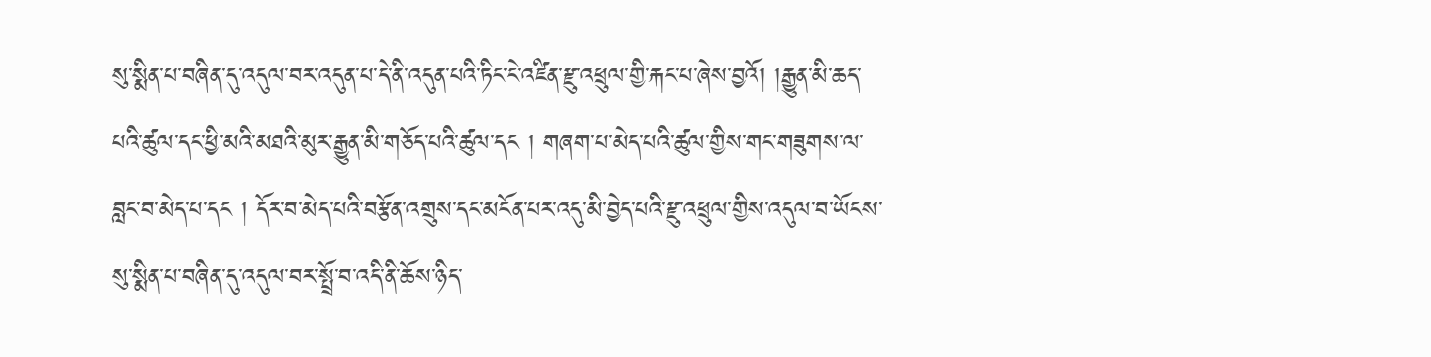སུ་སྨིན་པ་བཞིན་དུ་འདུལ་བར་འདུན་པ་དེ་ནི་འདུན་པའི་ཏིང་ངེ་འཛིན་རྫུ་འཕྲུལ་གྱི་རྐང་པ་ཞེས་བྱའོ། །རྒྱུན་མི་ཆད་པའི་ཚུལ་དང་ཕྱི་མའི་མཐའི་མུར་རྒྱུན་མི་གཅོད་པའི་ཚུལ་དང ། གཞག་པ་མེད་པའི་ཚུལ་གྱིས་གང་གཟུགས་ལ་བླང་བ་མེད་པ་དང ། དོར་བ་མེད་པའི་བརྩོན་འགྲུས་དང་མངོན་པར་འདུ་མི་བྱེད་པའི་རྫུ་འཕྲུལ་གྱིས་འདུལ་བ་ཡོངས་སུ་སྨིན་པ་བཞིན་དུ་འདུལ་བར་སྤྲོ་བ་འདི་ནི་ཆོས་ཉིད་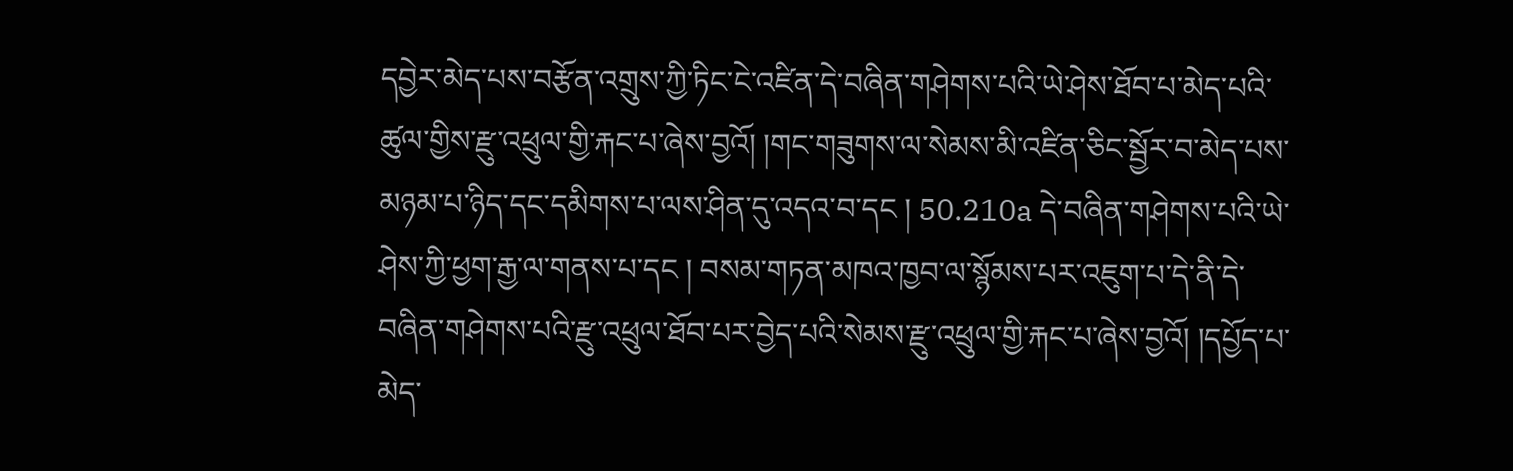དབྱེར་མེད་པས་བརྩོན་འགྲུས་ཀྱི་ཏིང་ངེ་འཛིན་དེ་བཞིན་གཤེགས་པའི་ཡེ་ཤེས་ཐོབ་པ་མེད་པའི་ཚུལ་གྱིས་རྫུ་འཕྲུལ་གྱི་རྐང་པ་ཞེས་བྱའོ། །གང་གཟུགས་ལ་སེམས་མི་འཛིན་ཅིང་སྦྱོར་བ་མེད་པས་མཉམ་པ་ཉིད་དང་དམིགས་པ་ལས་ཤིན་དུ་འདའ་བ་དང ། 50.210a དེ་བཞིན་གཤེགས་པའི་ཡེ་ཤེས་ཀྱི་ཕྱག་རྒྱ་ལ་གནས་པ་དང ། བསམ་གཏན་མཁའ་ཁྱབ་ལ་སྙོམས་པར་འཇུག་པ་དེ་ནི་དེ་བཞིན་གཤེགས་པའི་རྫུ་འཕྲུལ་ཐོབ་པར་བྱེད་པའི་སེམས་རྫུ་འཕྲུལ་གྱི་རྐང་པ་ཞེས་བྱའོ། །དཔྱོད་པ་མེད་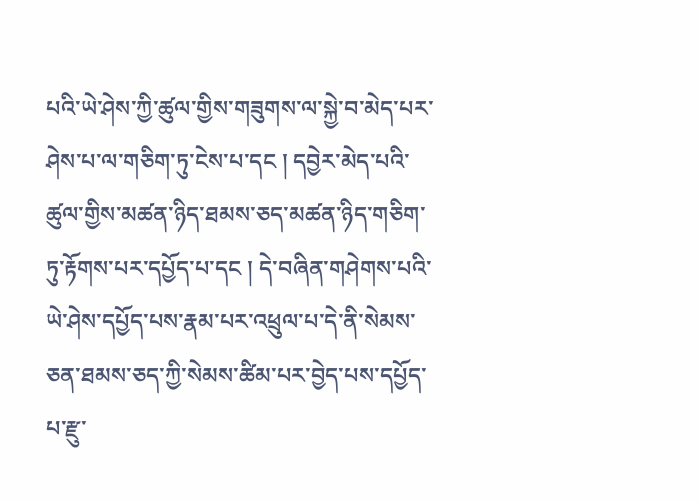པའི་ཡེ་ཤེས་ཀྱི་ཚུལ་གྱིས་གཟུགས་ལ་སྐྱེ་བ་མེད་པར་ཤེས་པ་ལ་གཅིག་ཏུ་ངེས་པ་དང ། དབྱེར་མེད་པའི་ཚུལ་གྱིས་མཚན་ཉིད་ཐམས་ཅད་མཚན་ཉིད་གཅིག་ཏུ་རྟོགས་པར་དཔྱོད་པ་དང ། དེ་བཞིན་གཤེགས་པའི་ཡེ་ཤེས་དཔྱོད་པས་རྣམ་པར་འཕྲུལ་པ་དེ་ནི་སེམས་ཅན་ཐམས་ཅད་ཀྱི་སེམས་ཚིམ་པར་བྱེད་པས་དཔྱོད་པ་རྫུ་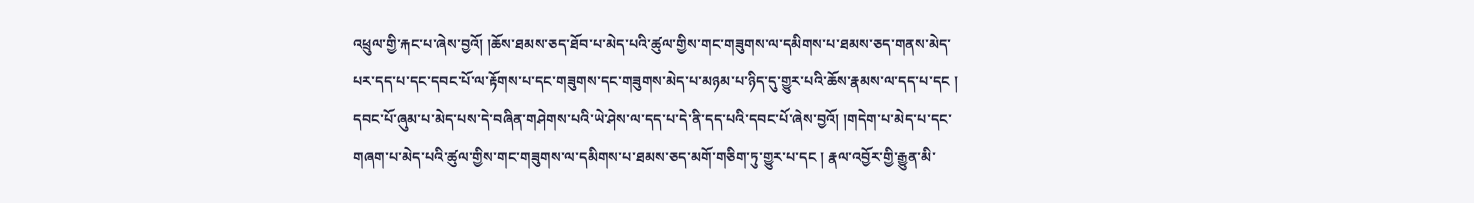འཕྲུལ་གྱི་རྐང་པ་ཞེས་བྱའོ། །ཆོས་ཐམས་ཅད་ཐོབ་པ་མེད་པའི་ཚུལ་གྱིས་གང་གཟུགས་ལ་དམིགས་པ་ཐམས་ཅད་གནས་མེད་པར་དད་པ་དང་དབང་པོ་ལ་རྟོགས་པ་དང་གཟུགས་དང་གཟུགས་མེད་པ་མཉམ་པ་ཉིད་དུ་གྱུར་པའི་ཆོས་རྣམས་ལ་དད་པ་དང ། དབང་པོ་ཞུམ་པ་མེད་པས་དེ་བཞིན་གཤེགས་པའི་ཡེ་ཤེས་ལ་དད་པ་དེ་ནི་དད་པའི་དབང་པོ་ཞེས་བྱའོ། །གདེག་པ་མེད་པ་དང་གཞག་པ་མེད་པའི་ཚུལ་གྱིས་གང་གཟུགས་ལ་དམིགས་པ་ཐམས་ཅད་མགོ་གཅིག་ཏུ་གྱུར་པ་དང ། རྣལ་འབྱོར་གྱི་རྒྱུན་མི་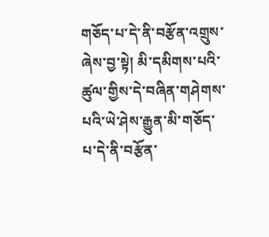གཅོད་པ་དེ་ནི་བརྩོན་འགྲུས་ཞེས་བྱ་སྟེ། མི་དམིགས་པའི་ཚུལ་གྱིས་དེ་བཞིན་གཤེགས་པའི་ཡེ་ཤེས་རྒྱུན་མི་གཅོད་པ་དེ་ནི་བརྩོན་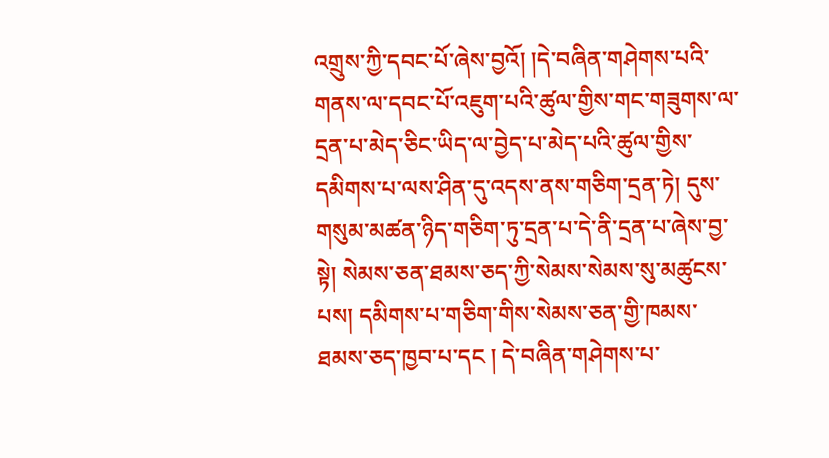འགྲུས་ཀྱི་དབང་པོ་ཞེས་བྱའོ། །དེ་བཞིན་གཤེགས་པའི་གནས་ལ་དབང་པོ་འཇུག་པའི་ཚུལ་གྱིས་གང་གཟུགས་ལ་དྲན་པ་མེད་ཅིང་ཡིད་ལ་བྱེད་པ་མེད་པའི་ཚུལ་གྱིས་དམིགས་པ་ལས་ཤིན་དུ་འདས་ནས་གཅིག་དྲན་ཏེ། དུས་གསུམ་མཚན་ཉིད་གཅིག་ཏུ་དྲན་པ་དེ་ནི་དྲན་པ་ཞེས་བྱ་སྟེ། སེམས་ཅན་ཐམས་ཅད་ཀྱི་སེམས་སེམས་སུ་མཚུངས་པས། དམིགས་པ་གཅིག་གིས་སེམས་ཅན་གྱི་ཁམས་ཐམས་ཅད་ཁྱབ་པ་དང ། དེ་བཞིན་གཤེགས་པ་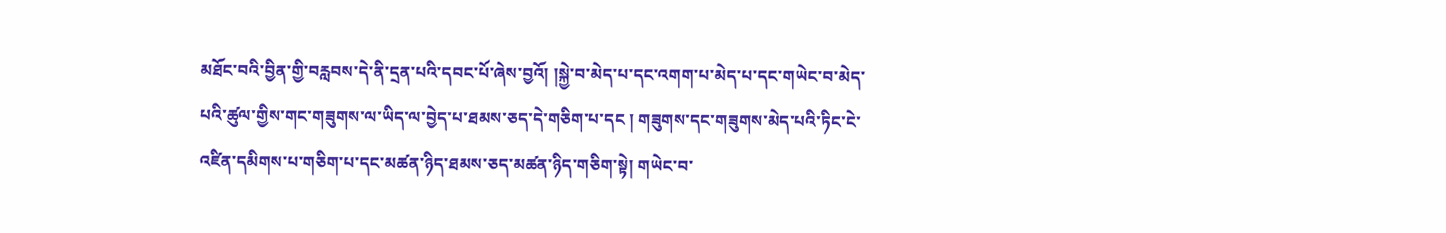མཐོང་བའི་བྱིན་གྱི་བརླབས་དེ་ནི་དྲན་པའི་དབང་པོ་ཞེས་བྱའོ། །སྐྱེ་བ་མེད་པ་དང་འགག་པ་མེད་པ་དང་གཡེང་བ་མེད་པའི་ཚུལ་གྱིས་གང་གཟུགས་ལ་ཡིད་ལ་བྱེད་པ་ཐམས་ཅད་དེ་གཅིག་པ་དང ། གཟུགས་དང་གཟུགས་མེད་པའི་ཏིང་ངེ་འཛིན་དམིགས་པ་གཅིག་པ་དང་མཚན་ཉིད་ཐམས་ཅད་མཚན་ཉིད་གཅིག་སྟེ། གཡེང་བ་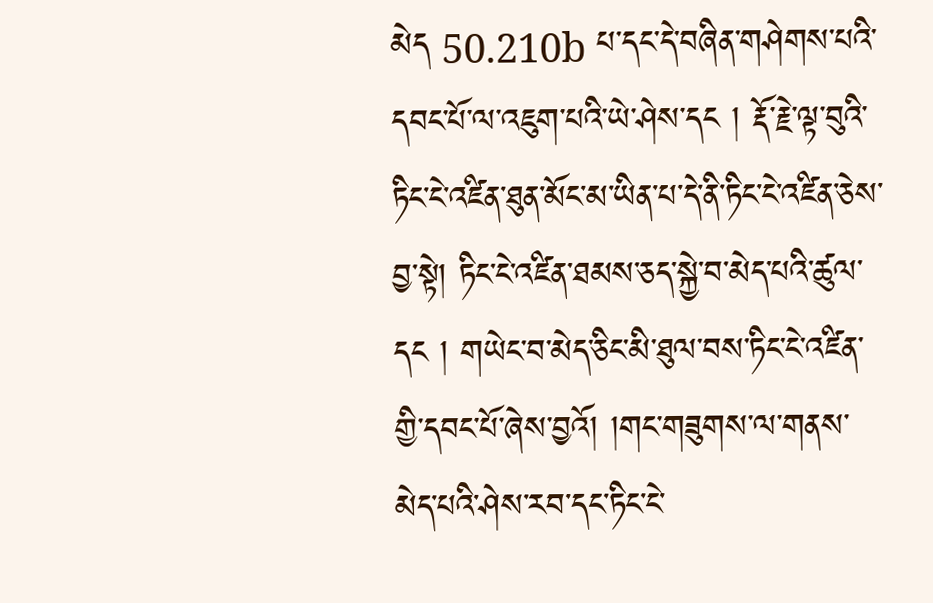མེད 50.210b པ་དང་དེ་བཞིན་གཤེགས་པའི་དབང་པོ་ལ་འཇུག་པའི་ཡེ་ཤེས་དང ། རྡོ་རྗེ་ལྟ་བུའི་ཏིང་ངེ་འཛིན་ཐུན་མོང་མ་ཡིན་པ་དེ་ནི་ཏིང་ངེ་འཛིན་ཅེས་བྱ་སྟེ། ཏིང་ངེ་འཛིན་ཐམས་ཅད་སྐྱེ་བ་མེད་པའི་ཚུལ་དང ། གཡེང་བ་མེད་ཅིང་མི་ཐུལ་བས་ཏིང་ངེ་འཛིན་གྱི་དབང་པོ་ཞེས་བྱའོ། །གང་གཟུགས་ལ་གནས་མེད་པའི་ཤེས་རབ་དང་ཏིང་ངེ་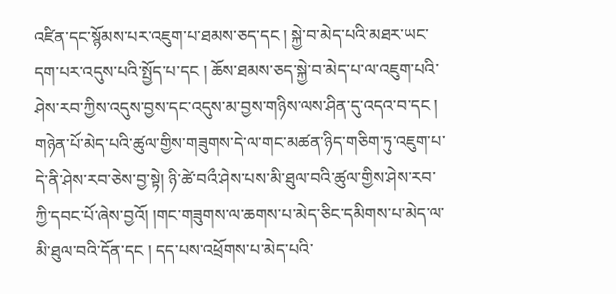འཛིན་དང་སྙོམས་པར་འཇུག་པ་ཐམས་ཅད་དང ། སྐྱེ་བ་མེད་པའི་མཐར་ཡང་དག་པར་འདུས་པའི་སྤྱོད་པ་དང ། ཆོས་ཐམས་ཅད་སྐྱེ་བ་མེད་པ་ལ་འཇུག་པའི་ཤེས་རབ་ཀྱིས་འདུས་བྱས་དང་འདུས་མ་བྱས་གཉིས་ལས་ཤིན་དུ་འདའ་བ་དང ། གཉེན་པོ་མེད་པའི་ཚུལ་གྱིས་གཟུགས་དེ་ལ་གང་མཚན་ཉིད་གཅིག་ཏུ་འཇུག་པ་དེ་ནི་ཤེས་རབ་ཅེས་བྱ་སྟེ། ཉི་ཚེ་བའྀ་ཤེས་པས་མི་ཐུལ་བའི་ཚུལ་གྱིས་ཤེས་རབ་ཀྱི་དབང་པོ་ཞེས་བྱའོ། །གང་གཟུགས་ལ་ཆགས་པ་མེད་ཅིང་དམིགས་པ་མེད་ལ་མི་ཐུལ་བའི་དོན་དང ། དད་པས་འཕྲོགས་པ་མེད་པའི་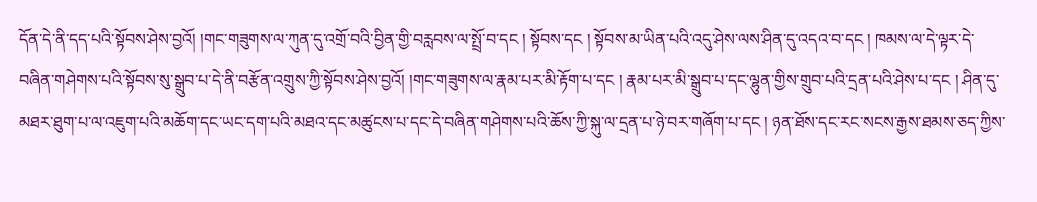དོན་དེ་ནི་དད་པའི་སྟོབས་ཤེས་བྱའོ། །གང་གཟུགས་ལ་ཀུན་དུ་འགྲོ་བའི་བྱིན་གྱི་བརླབས་ལ་སྤྲོ་བ་དང ། སྟོབས་དང ། སྟོབས་མ་ཡིན་པའི་འདུ་ཤེས་ལས་ཤིན་དུ་འདའ་བ་དང ། ཁམས་ལ་དེ་ལྟར་དེ་བཞིན་གཤེགས་པའི་སྟོབས་སུ་སྒྲུབ་པ་དེ་ནི་བརྩོན་འགྲུས་ཀྱི་སྟོབས་ཤེས་བྱའོ། །གང་གཟུགས་ལ་རྣམ་པར་མི་རྟོག་པ་དང ། རྣམ་པར་མི་སྒྲུབ་པ་དང་ལྷུན་གྱིས་གྲུབ་པའི་དྲན་པའི་ཤེས་པ་དང ། ཤིན་དུ་མཐར་ཐུག་པ་ལ་འཇུག་པའི་མཆོག་དང་ཡང་དག་པའི་མཐའ་དང་མཚུངས་པ་དང་དེ་བཞིན་གཤེགས་པའི་ཆོས་ཀྱི་སྐུ་ལ་དྲན་པ་ཉེ་བར་གཞོག་པ་དང ། ཉན་ཐོས་དང་རང་སངས་རྒྱས་ཐམས་ཅད་ཀྱིས་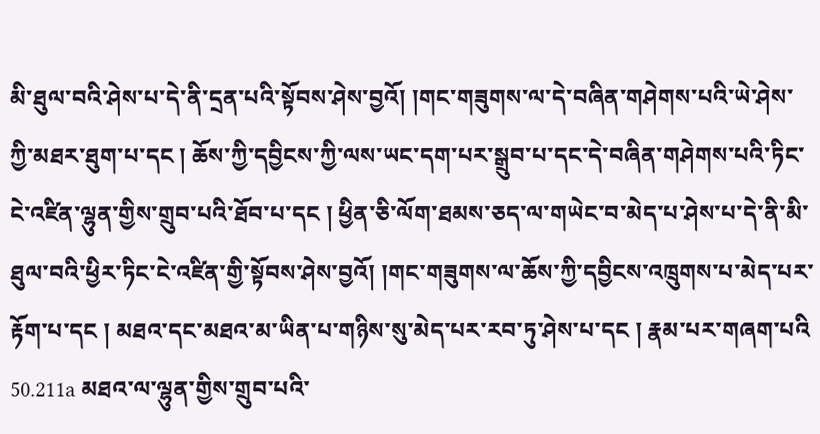མི་ཐུལ་བའི་ཤེས་པ་དེ་ནི་དྲན་པའི་སྟོབས་ཤེས་བྱའོ། །གང་གཟུགས་ལ་དེ་བཞིན་གཤེགས་པའི་ཡེ་ཤེས་ཀྱི་མཐར་ཐུག་པ་དང ། ཆོས་ཀྱི་དབྱིངས་ཀྱི་ལས་ཡང་དག་པར་སྒྲུབ་པ་དང་དེ་བཞིན་གཤེགས་པའི་ཏིང་ངེ་འཛིན་ལྷུན་གྱིས་གྲུབ་པའི་ཐོབ་པ་དང ། ཕྱིན་ཅི་ལོག་ཐམས་ཅད་ལ་གཡེང་བ་མེད་པ་ཤེས་པ་དེ་ནི་མི་ཐུལ་བའི་ཕྱིར་ཏིང་ངེ་འཛིན་གྱི་སྟོབས་ཤེས་བྱའོ། །གང་གཟུགས་ལ་ཆོས་ཀྱི་དབྱིངས་འཁྲུགས་པ་མེད་པར་རྟོག་པ་དང ། མཐའ་དང་མཐའ་མ་ཡིན་པ་གཉིས་སུ་མེད་པར་རབ་ཏུ་ཤེས་པ་དང ། རྣམ་པར་གཞག་པའི 50.211a མཐའ་ལ་ལྷུན་གྱིས་གྲུབ་པའི་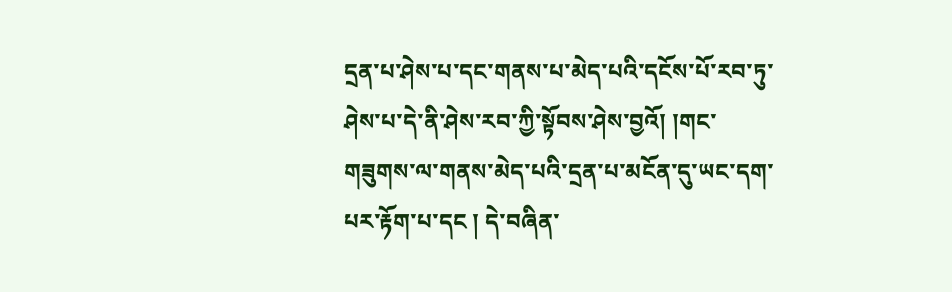དྲན་པ་ཤེས་པ་དང་གནས་པ་མེད་པའི་དངོས་པོ་རབ་ཏུ་ཤེས་པ་དེ་ནི་ཤེས་རབ་ཀྱི་སྟོབས་ཤེས་བྱའོ། །གང་གཟུགས་ལ་གནས་མེད་པའི་དྲན་པ་མངོན་དུ་ཡང་དག་པར་རྟོག་པ་དང ། དེ་བཞིན་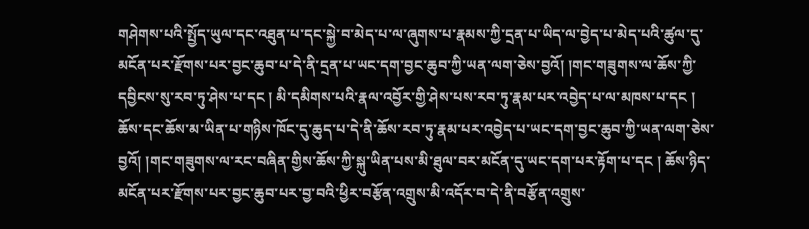གཤེགས་པའི་སྤྱོད་ཡུལ་དང་འཐུན་པ་དང་སྐྱེ་བ་མེད་པ་ལ་ཞུགས་པ་རྣམས་ཀྱི་དྲན་པ་ཡིད་ལ་བྱེད་པ་མེད་པའི་ཚུལ་དུ་མངོན་པར་རྫོགས་པར་བྱང་ཆུབ་པ་དེ་ནི་དྲན་པ་ཡང་དག་བྱང་ཆུབ་ཀྱི་ཡན་ལག་ཅེས་བྱའོ། །གང་གཟུགས་ལ་ཆོས་ཀྱི་དབྱིངས་སུ་རབ་ཏུ་ཤེས་པ་དང ། མི་དམིགས་པའི་རྣལ་འབྱོར་གྱི་ཤེས་པས་རབ་ཏུ་རྣམ་པར་འབྱེད་པ་ལ་མཁས་པ་དང ། ཆོས་དང་ཆོས་མ་ཡིན་པ་གཉིས་ཁོང་དུ་ཆུད་པ་དེ་ནི་ཆོས་རབ་ཏུ་རྣམ་པར་འབྱེད་པ་ཡང་དག་བྱང་ཆུབ་ཀྱི་ཡན་ལག་ཅེས་བྱའོ། །གང་གཟུགས་ལ་རང་བཞིན་གྱིས་ཆོས་ཀྱི་སྐུ་ཡིན་པས་མི་ཐུལ་བར་མངོན་དུ་ཡང་དག་པར་རྟོག་པ་དང ། ཆོས་ཉིད་མངོན་པར་རྫོགས་པར་བྱང་ཆུབ་པར་བྱ་བའི་ཕྱིར་བརྩོན་འགྲུས་མི་འདོར་བ་དེ་ནི་བརྩོན་འགྲུས་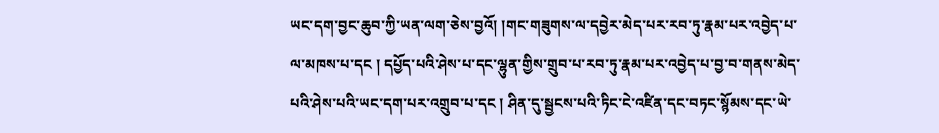ཡང་དག་བྱང་ཆུབ་ཀྱི་ཡན་ལག་ཅེས་བྱའོ། །གང་གཟུགས་ལ་དབྱེར་མེད་པར་རབ་ཏུ་རྣམ་པར་འབྱེད་པ་ལ་མཁས་པ་དང ། དཔྱོད་པའི་ཤེས་པ་དང་ལྷུན་གྱིས་གྲུབ་པ་རབ་ཏུ་རྣམ་པར་འབྱེད་པ་བྱ་བ་གནས་མེད་པའི་ཤེས་པའི་ཡང་དག་པར་འགྲུབ་པ་དང ། ཤིན་དུ་སྦྱངས་པའི་ཏིང་ངེ་འཛིན་དང་བཏང་སྙོམས་དང་ཡེ་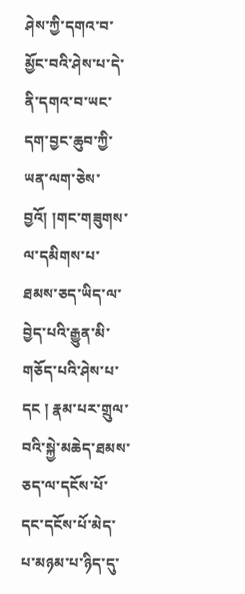ཤེས་ཀྱི་དགའ་བ་མྱོང་བའི་ཤེས་པ་དེ་ནི་དགའ་བ་ཡང་དག་བྱང་ཆུབ་ཀྱི་ཡན་ལག་ཅེས་བྱའོ། །གང་གཟུགས་ལ་དམིགས་པ་ཐམས་ཅད་ཡིད་ལ་བྱེད་པའི་རྒྱུན་མི་གཅོད་པའི་ཤེས་པ་དང ། རྣམ་པར་གྲུལ་བའི་སྐྱེ་མཆེད་ཐམས་ཅད་ལ་དངོས་པོ་དང་དངོས་པོ་མེད་པ་མཉམ་པ་ཉིད་དུ་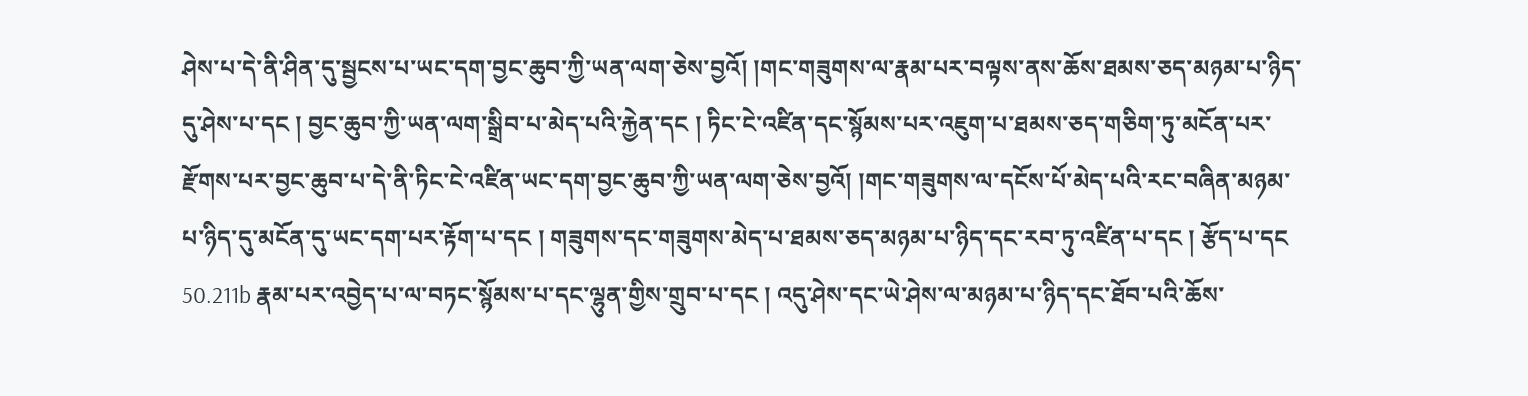ཤེས་པ་དེ་ནི་ཤིན་དུ་སྦྱངས་པ་ཡང་དག་བྱང་ཆུབ་ཀྱི་ཡན་ལག་ཅེས་བྱའོ། །གང་གཟུགས་ལ་རྣམ་པར་བལྟས་ནས་ཆོས་ཐམས་ཅད་མཉམ་པ་ཉིད་དུ་ཤེས་པ་དང ། བྱང་ཆུབ་ཀྱི་ཡན་ལག་སྒྲིབ་པ་མེད་པའི་རྐྱེན་དང ། ཏིང་ངེ་འཛིན་དང་སྙོམས་པར་འཇུག་པ་ཐམས་ཅད་གཅིག་ཏུ་མངོན་པར་རྫོགས་པར་བྱང་ཆུབ་པ་དེ་ནི་ཏིང་ངེ་འཛིན་ཡང་དག་བྱང་ཆུབ་ཀྱི་ཡན་ལག་ཅེས་བྱའོ། །གང་གཟུགས་ལ་དངོས་པོ་མེད་པའི་རང་བཞིན་མཉམ་པ་ཉིད་དུ་མངོན་དུ་ཡང་དག་པར་རྟོག་པ་དང ། གཟུགས་དང་གཟུགས་མེད་པ་ཐམས་ཅད་མཉམ་པ་ཉིད་དང་རབ་ཏུ་འཛིན་པ་དང ། རྩོད་པ་དང 50.211b རྣམ་པར་འབྱེད་པ་ལ་བཏང་སྙོམས་པ་དང་ལྷུན་གྱིས་གྲུབ་པ་དང ། འདུ་ཤེས་དང་ཡེ་ཤེས་ལ་མཉམ་པ་ཉིད་དང་ཐོབ་པའི་ཆོས་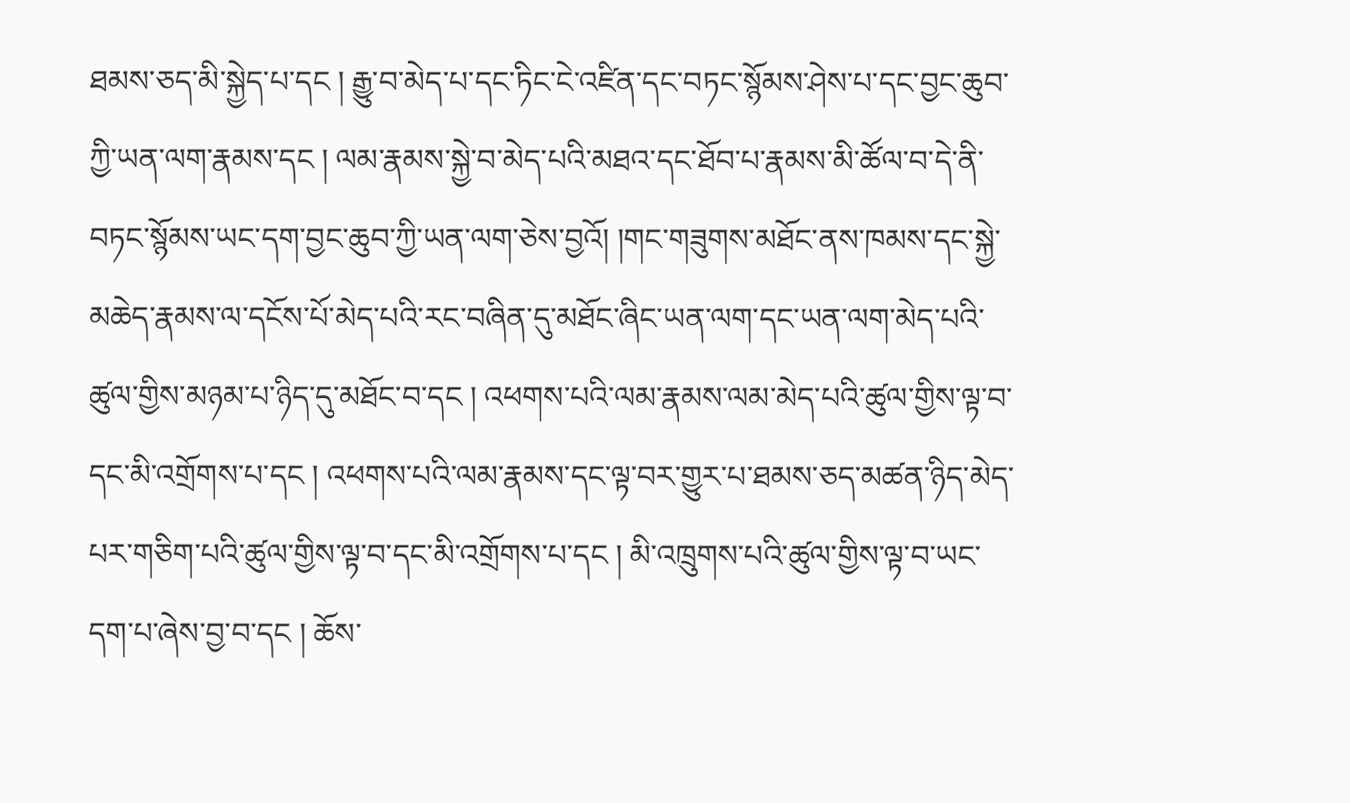ཐམས་ཅད་མི་སྐྱེད་པ་དང ། རྒྱུ་བ་མེད་པ་དང་ཏིང་ངེ་འཛིན་དང་བཏང་སྙོམས་ཤེས་པ་དང་བྱང་ཆུབ་ཀྱི་ཡན་ལག་རྣམས་དང ། ལམ་རྣམས་སྐྱེ་བ་མེད་པའི་མཐའ་དང་ཐོབ་པ་རྣམས་མི་ཚོལ་བ་དེ་ནི་བཏང་སྙོམས་ཡང་དག་བྱང་ཆུབ་ཀྱི་ཡན་ལག་ཅེས་བྱའོ། །གང་གཟུགས་མཐོང་ནས་ཁམས་དང་སྐྱེ་མཆེད་རྣམས་ལ་དངོས་པོ་མེད་པའི་རང་བཞིན་དུ་མཐོང་ཞིང་ཡན་ལག་དང་ཡན་ལག་མེད་པའི་ཚུལ་གྱིས་མཉམ་པ་ཉིད་དུ་མཐོང་བ་དང ། འཕགས་པའི་ལམ་རྣམས་ལམ་མེད་པའི་ཚུལ་གྱིས་ལྟ་བ་དང་མི་འགྲོགས་པ་དང ། འཕགས་པའི་ལམ་རྣམས་དང་ལྟ་བར་གྱུར་པ་ཐམས་ཅད་མཚན་ཉིད་མེད་པར་གཅིག་པའི་ཚུལ་གྱིས་ལྟ་བ་དང་མི་འགྲོགས་པ་དང ། མི་འཁྲུགས་པའི་ཚུལ་གྱིས་ལྟ་བ་ཡང་དག་པ་ཞེས་བྱ་བ་དང ། ཆོས་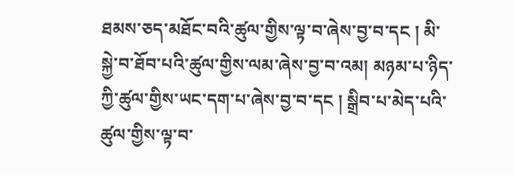ཐམས་ཅད་མཐོང་བའི་ཚུལ་གྱིས་ལྟ་བ་ཞེས་བྱ་བ་དང ། མི་སྐྱེ་བ་ཐོབ་པའི་ཚུལ་གྱིས་ལམ་ཞེས་བྱ་བ་འམ། མཉམ་པ་ཉིད་ཀྱི་ཚུལ་གྱིས་ཡང་དག་པ་ཞེས་བྱ་བ་དང ། སྒྲིབ་པ་མེད་པའི་ཚུལ་གྱིས་ལྟ་བ་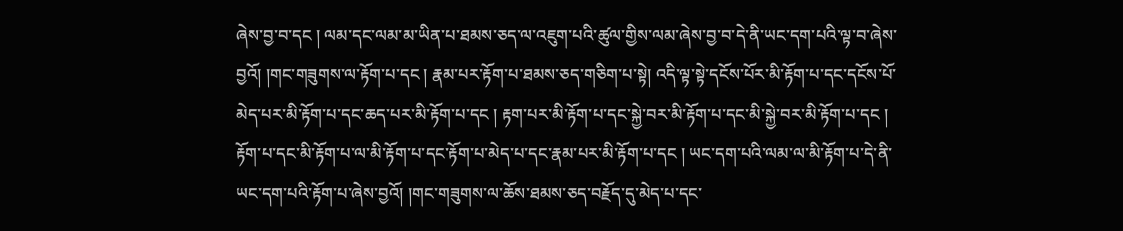ཞེས་བྱ་བ་དང ། ལམ་དང་ལམ་མ་ཡིན་པ་ཐམས་ཅད་ལ་འཇུག་པའི་ཚུལ་གྱིས་ལམ་ཞེས་བྱ་བ་དེ་ནི་ཡང་དག་པའི་ལྟ་བ་ཞེས་བྱའོ། །གང་གཟུགས་ལ་རྟོག་པ་དང ། རྣམ་པར་རྟོག་པ་ཐམས་ཅད་གཅིག་པ་སྟེ། འདི་ལྟ་སྟེ་དངོས་པོར་མི་རྟོག་པ་དང་དངོས་པོ་མེད་པར་མི་རྟོག་པ་དང་ཆད་པར་མི་རྟོག་པ་དང ། རྟག་པར་མི་རྟོག་པ་དང་སྐྱེ་བར་མི་རྟོག་པ་དང་མི་སྐྱེ་བར་མི་རྟོག་པ་དང ། རྟོག་པ་དང་མི་རྟོག་པ་ལ་མི་རྟོག་པ་དང་རྟོག་པ་མེད་པ་དང་རྣམ་པར་མི་རྟོག་པ་དང ། ཡང་དག་པའི་ལམ་ལ་མི་རྟོག་པ་དེ་ནི་ཡང་དག་པའི་རྟོག་པ་ཞེས་བྱའོ། །གང་གཟུགས་ལ་ཆོས་ཐམས་ཅད་བརྗོད་དུ་མེད་པ་དང་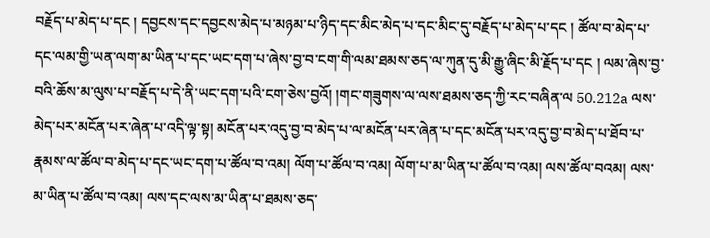བརྗོད་པ་མེད་པ་དང ། དབྱངས་དང་དབྱངས་མེད་པ་མཉམ་པ་ཉིད་དང་མིང་མེད་པ་དང་མིང་དུ་བརྗོད་པ་མེད་པ་དང ། ཚོལ་བ་མེད་པ་དང་ལམ་གྱི་ཡན་ལག་མ་ཡིན་པ་དང་ཡང་དག་པ་ཞེས་བྱ་བ་ངག་གི་ལམ་ཐམས་ཅད་ལ་ཀུན་དུ་མི་རྒྱུ་ཞིང་མི་རྗོད་པ་དང ། ལམ་ཞེས་བྱ་བའི་ཆོས་མ་ལུས་པ་བརྗོད་པ་དེ་ནི་ཡང་དག་པའི་ངག་ཅེས་བྱའོ། །གང་གཟུགས་ལ་ལས་ཐམས་ཅད་ཀྱི་རང་བཞིན་ལ 50.212a ལས་མེད་པར་མངོན་པར་ཞེན་པ་འདི་ལྟ་སྟ། མངོན་པར་འདུ་བྱ་བ་མེད་པ་ལ་མངོན་པར་ཞེན་པ་དང་མངོན་པར་འདུ་བྱ་བ་མེད་པ་ཐོབ་པ་རྣམས་ལ་ཚོལ་བ་མེད་པ་དང་ཡང་དག་པ་ཚོལ་བ་འམ། ལོག་པ་ཚོལ་བ་འམ། ལོག་པ་མ་ཡིན་པ་ཚོལ་བ་འམ། ལས་ཚོལ་བའམ། ལས་མ་ཡིན་པ་ཚོལ་བ་འམ། ལས་དང་ལས་མ་ཡིན་པ་ཐམས་ཅད་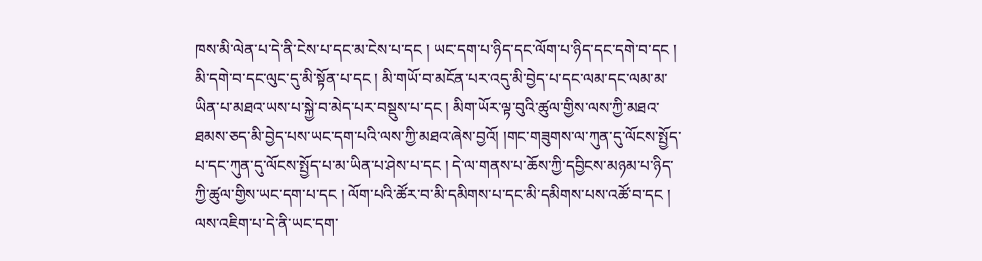ཁས་མི་ལེན་པ་དེ་ནི་ངེས་པ་དང་མ་ངེས་པ་དང ། ཡང་དག་པ་ཉིད་དང་ལོག་པ་ཉིད་དང་དགེ་བ་དང ། མི་དགེ་བ་དང་ལུང་དུ་མི་སྟོན་པ་དང ། མི་གཡོ་བ་མངོན་པར་འདུ་མི་བྱེད་པ་དང་ལམ་དང་ལམ་མ་ཡིན་པ་མཐའ་ཡས་པ་སྐྱེ་བ་མེད་པར་བསྡུས་པ་དང ། མིག་ཡོར་ལྟ་བུའི་ཚུལ་གྱིས་ལས་ཀྱི་མཐའ་ཐམས་ཅད་མི་བྱེད་པས་ཡང་དག་པའི་ལས་ཀྱི་མཐའ་ཞེས་བྱའོ། །གང་གཟུགས་ལ་ཀུན་དུ་ལོངས་སྤྱོད་པ་དང་ཀུན་དུ་ལོངས་སྤྱོད་པ་མ་ཡིན་པ་ཤེས་པ་དང ། དེ་ལ་གནས་པ་ཆོས་ཀྱི་དབྱིངས་མཉམ་པ་ཉིད་ཀྱི་ཚུལ་གྱིས་ཡང་དག་པ་དང ། ལོག་པའི་ཚོར་བ་མི་དམིགས་པ་དང་མི་དམིགས་པས་འཚོ་བ་དང ། ལས་འཇིག་པ་དེ་ནི་ཡང་དག་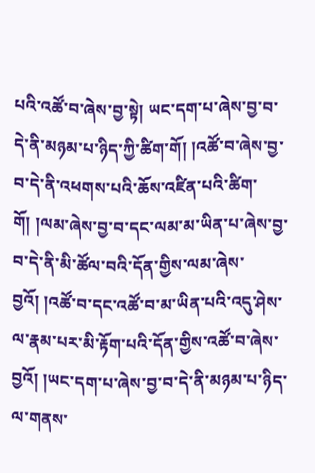པའི་འཚོ་བ་ཞེས་བྱ་སྟེ། ཡང་དག་པ་ཞེས་བྱ་བ་དེ་ནི་མཉམ་པ་ཉིད་ཀྱི་ཚིག་གོ། །འཚོ་བ་ཞེས་བྱ་བ་དེ་ནི་འཕགས་པའི་ཆོས་འཛིན་པའི་ཚིག་གོ། །ལམ་ཞེས་བྱ་བ་དང་ལམ་མ་ཡིན་པ་ཞེས་བྱ་བ་དེ་ནི་མི་ཚོལ་བའི་དོན་གྱིས་ལམ་ཞེས་བྱའོ། །འཚོ་བ་དང་འཚོ་བ་མ་ཡིན་པའི་འདུ་ཤེས་ལ་རྣམ་པར་མི་རྟོག་པའི་དོན་གྱིས་འཚོ་བ་ཞེས་བྱའོ། །ཡང་དག་པ་ཞེས་བྱ་བ་དེ་ནི་མཉམ་པ་ཉིད་ལ་གནས་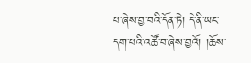པ་ཞེས་བྱ་བའི་དོན་ཏེ། དེ་ནི་ཡང་དག་པའི་འཚོ་བ་ཞེས་བྱའོ། །ཆོས་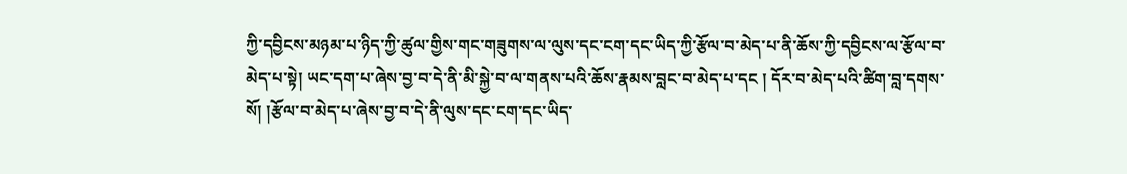ཀྱི་དབྱིངས་མཉམ་པ་ཉིད་ཀྱི་ཚུལ་གྱིས་གང་གཟུགས་ལ་ལུས་དང་ངག་དང་ཡིད་ཀྱི་རྩོལ་བ་མེད་པ་ནི་ཆོས་ཀྱི་དབྱིངས་ལ་རྩོལ་བ་མེད་པ་སྟེ། ཡང་དག་པ་ཞེས་བྱ་བ་དེ་ནི་མི་སྐྱེ་བ་ལ་གནས་པའི་ཆོས་རྣམས་བླང་བ་མེད་པ་དང ། དོར་བ་མེད་པའི་ཚིག་བླ་དགས་སོ། །རྩོལ་བ་མེད་པ་ཞེས་བྱ་བ་དེ་ནི་ལུས་དང་ངག་དང་ཡིད་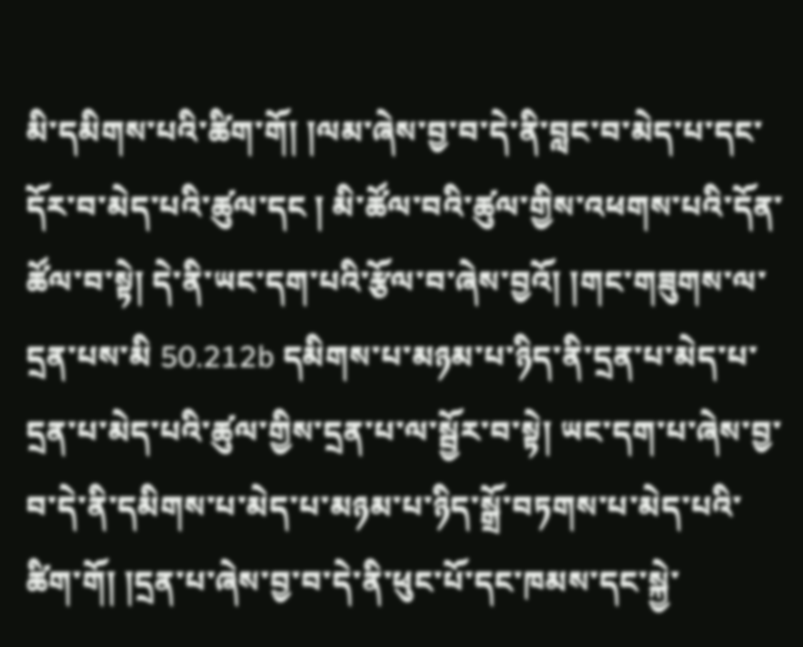མི་དམིགས་པའི་ཚིག་གོ། །ལམ་ཞེས་བྱ་བ་དེ་ནི་བླང་བ་མེད་པ་དང་དོར་བ་མེད་པའི་ཚུལ་དང ། མི་ཚོལ་བའི་ཚུལ་གྱིས་འཕགས་པའི་དོན་ཚོལ་བ་སྟེ། དེ་ནི་ཡང་དག་པའི་རྩོལ་བ་ཞེས་བྱའོ། །གང་གཟུགས་ལ་དྲན་པས་མི 50.212b དམིགས་པ་མཉམ་པ་ཉིད་ནི་དྲན་པ་མེད་པ་དྲན་པ་མེད་པའི་ཚུལ་གྱིས་དྲན་པ་ལ་སྦྱོར་བ་སྟེ། ཡང་དག་པ་ཞེས་བྱ་བ་དེ་ནི་དམིགས་པ་མེད་པ་མཉམ་པ་ཉིད་སྒྲོ་བཏགས་པ་མེད་པའི་ཚིག་གོ། །དྲན་པ་ཞེས་བྱ་བ་དེ་ནི་ཕུང་པོ་དང་ཁམས་དང་སྐྱེ་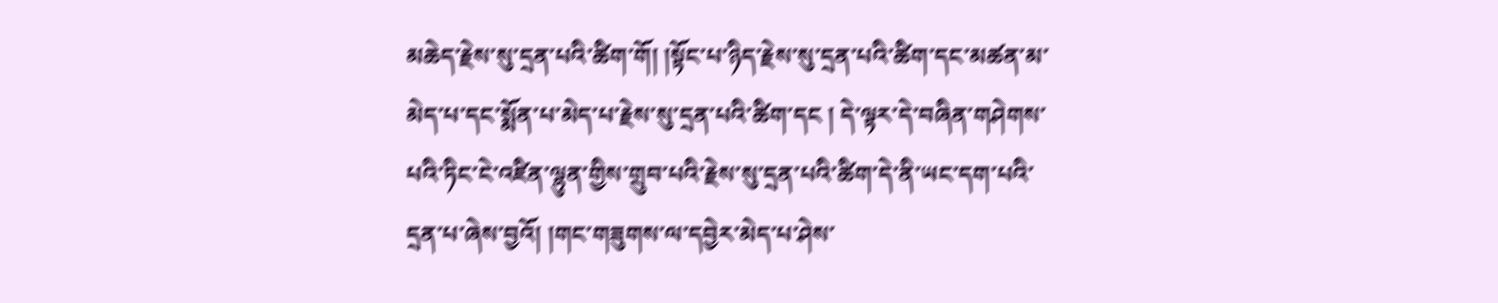མཆེད་རྗེས་སུ་དྲན་པའི་ཚིག་གོ། །སྟོང་པ་ཉིད་རྗེས་སུ་དྲན་པའི་ཚིག་དང་མཚན་མ་མེད་པ་དང་སྨོན་པ་མེད་པ་རྗེས་སུ་དྲན་པའི་ཚིག་དང ། དེ་ལྟར་དེ་བཞིན་གཤེགས་པའི་ཏིང་ངེ་འཛིན་ལྷུན་གྱིས་གྲུབ་པའི་རྗེས་སུ་དྲན་པའི་ཚིག་དེ་ནི་ཡང་དག་པའི་དྲན་པ་ཞེས་བྱའོ། །གང་གཟུགས་ལ་དབྱེར་མེད་པ་ཤེས་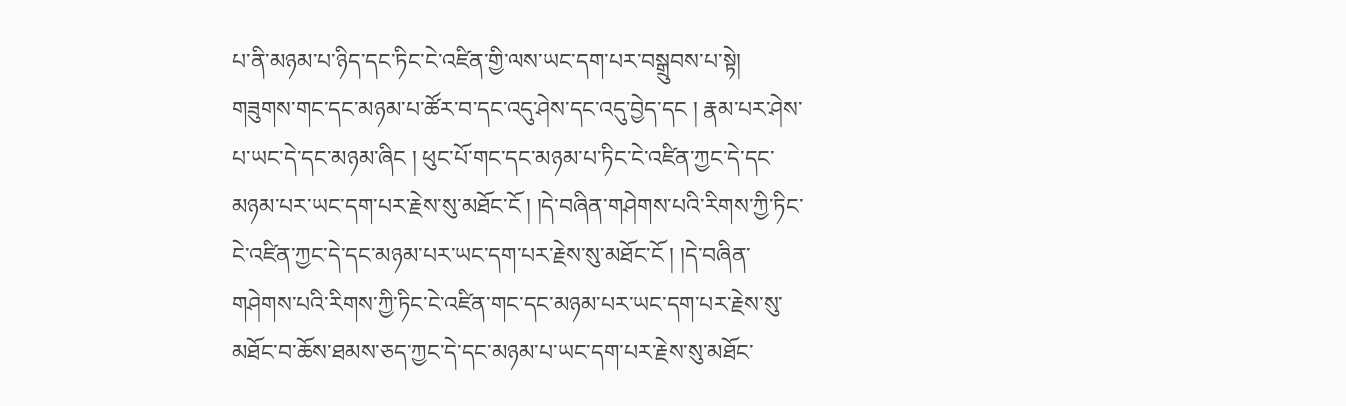པ་ནི་མཉམ་པ་ཉིད་དང་ཏིང་ངེ་འཛིན་གྱི་ལས་ཡང་དག་པར་བསྒྲུབས་པ་སྟེ། གཟུགས་གང་དང་མཉམ་པ་ཚོར་བ་དང་འདུ་ཤེས་དང་འདུ་བྱེད་དང ། རྣམ་པར་ཤེས་པ་ཡང་དེ་དང་མཉམ་ཞིང ། ཕུང་པོ་གང་དང་མཉམ་པ་ཏིང་ངེ་འཛིན་ཀྱང་དེ་དང་མཉམ་པར་ཡང་དག་པར་རྗེས་སུ་མཐོང་ངོ ། །དེ་བཞིན་གཤེགས་པའི་རིགས་ཀྱི་ཏིང་ངེ་འཛིན་ཀྱང་དེ་དང་མཉམ་པར་ཡང་དག་པར་རྗེས་སུ་མཐོང་ངོ ། །དེ་བཞིན་གཤེགས་པའི་རིགས་ཀྱི་ཏིང་ངེ་འཛིན་གང་དང་མཉམ་པར་ཡང་དག་པར་རྗེས་སུ་མཐོང་བ་ཆོས་ཐམས་ཅད་ཀྱང་དེ་དང་མཉམ་པ་ཡང་དག་པར་རྗེས་སུ་མཐོང་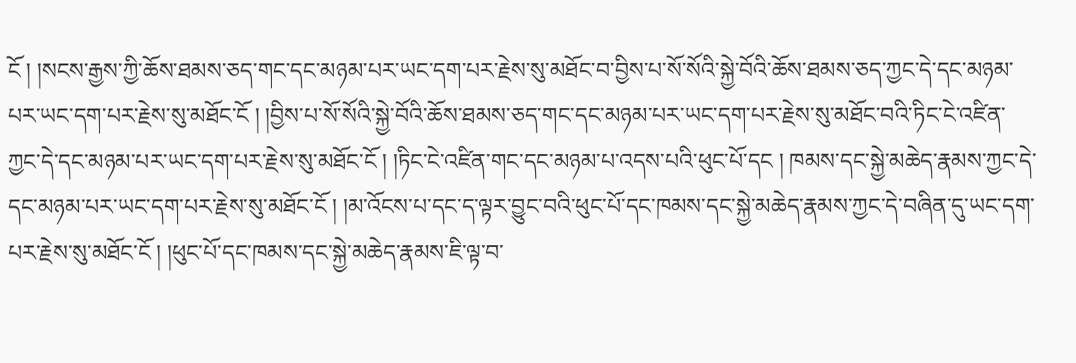ངོ ། །སངས་རྒྱས་ཀྱི་ཆོས་ཐམས་ཅད་གང་དང་མཉམ་པར་ཡང་དག་པར་རྗེས་སུ་མཐོང་བ་བྱིས་པ་སོ་སོའི་སྐྱེ་བོའི་ཆོས་ཐམས་ཅད་ཀྱང་དེ་དང་མཉམ་པར་ཡང་དག་པར་རྗེས་སུ་མཐོང་ངོ ། །བྱིས་པ་སོ་སོའི་སྐྱེ་བོའི་ཆོས་ཐམས་ཅད་གང་དང་མཉམ་པར་ཡང་དག་པར་རྗེས་སུ་མཐོང་བའི་ཏིང་ངེ་འཛིན་ཀྱང་དེ་དང་མཉམ་པར་ཡང་དག་པར་རྗེས་སུ་མཐོང་ངོ ། །ཏིང་ངེ་འཛིན་གང་དང་མཉམ་པ་འདས་པའི་ཕུང་པོ་དང ། ཁམས་དང་སྐྱེ་མཆེད་རྣམས་ཀྱང་དེ་དང་མཉམ་པར་ཡང་དག་པར་རྗེས་སུ་མཐོང་ངོ ། །མ་འོངས་པ་དང་ད་ལྟར་བྱུང་བའི་ཕུང་པོ་དང་ཁམས་དང་སྐྱེ་མཆེད་རྣམས་ཀྱང་དེ་བཞིན་དུ་ཡང་དག་པར་རྗེས་སུ་མཐོང་ངོ ། །ཕུང་པོ་དང་ཁམས་དང་སྐྱེ་མཆེད་རྣམས་ཇི་ལྟ་བ་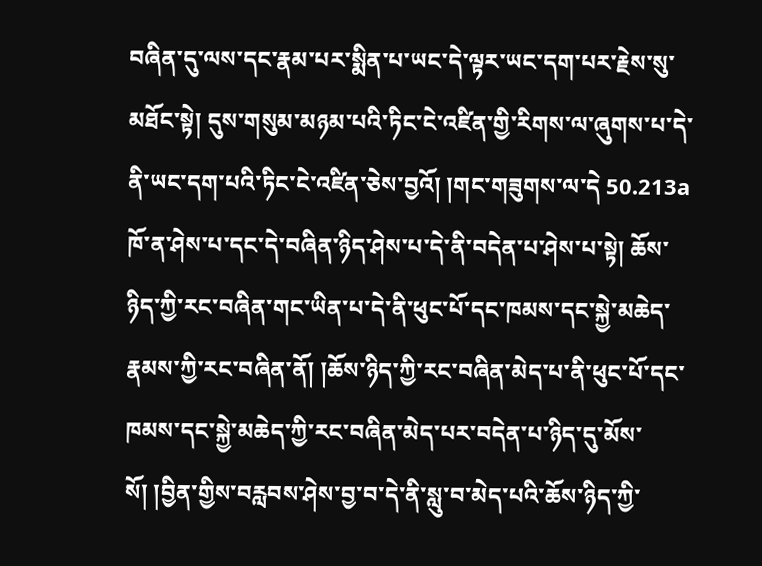བཞིན་དུ་ལས་དང་རྣམ་པར་སྨིན་པ་ཡང་དེ་ལྟར་ཡང་དག་པར་རྗེས་སུ་མཐོང་སྟེ། དུས་གསུམ་མཉམ་པའི་ཏིང་ངེ་འཛིན་གྱི་རིགས་ལ་ཞུགས་པ་དེ་ནི་ཡང་དག་པའི་ཏིང་ངེ་འཛིན་ཅེས་བྱའོ། །གང་གཟུགས་ལ་དེ 50.213a ཁོ་ན་ཤེས་པ་དང་དེ་བཞིན་ཉིད་ཤེས་པ་དེ་ནི་བདེན་པ་ཤེས་པ་སྟེ། ཆོས་ཉིད་ཀྱི་རང་བཞིན་གང་ཡིན་པ་དེ་ནི་ཕུང་པོ་དང་ཁམས་དང་སྐྱེ་མཆེད་རྣམས་ཀྱི་རང་བཞིན་ནོ། །ཆོས་ཉིད་ཀྱི་རང་བཞིན་མེད་པ་ནི་ཕུང་པོ་དང་ཁམས་དང་སྐྱེ་མཆེད་ཀྱི་རང་བཞིན་མེད་པར་བདེན་པ་ཉིད་དུ་མོས་སོ། །བྱིན་གྱིས་བརླབས་ཤེས་བྱ་བ་དེ་ནི་སླུ་བ་མེད་པའི་ཆོས་ཉིད་ཀྱི་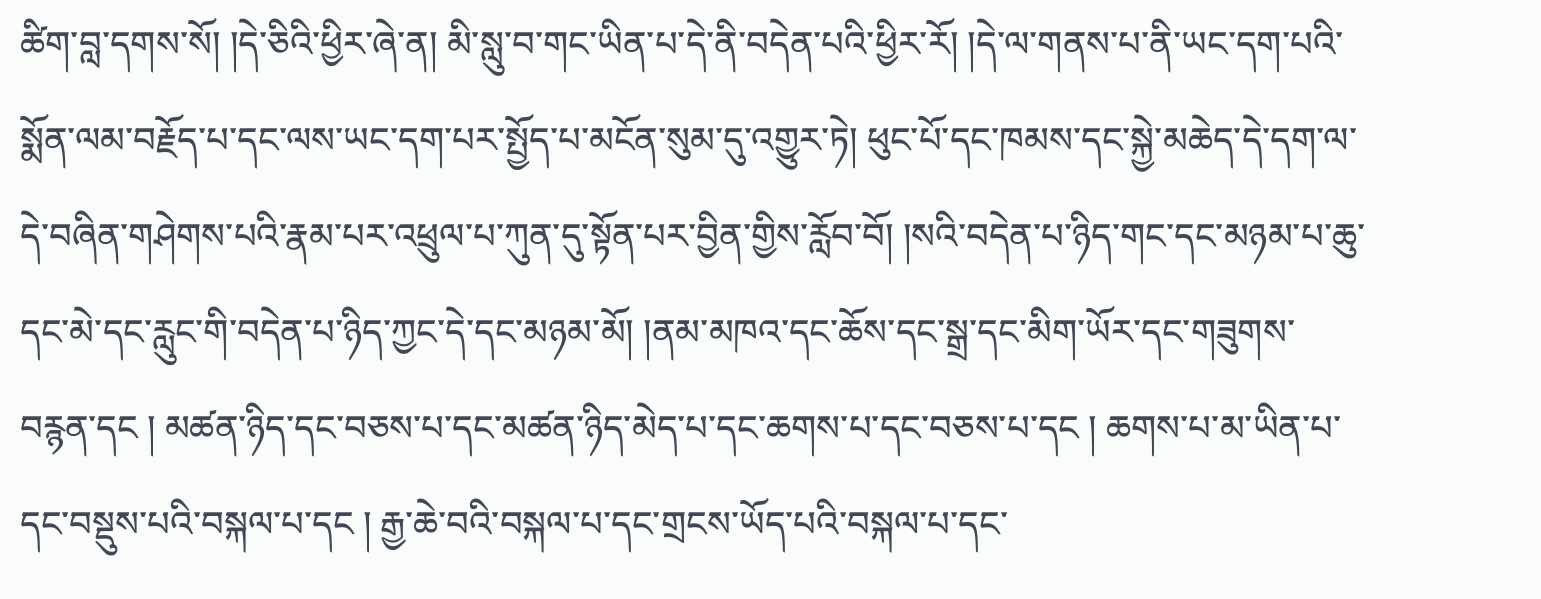ཚིག་བླ་དགས་སོ། །དེ་ཅིའི་ཕྱིར་ཞེ་ན། མི་སླུ་བ་གང་ཡིན་པ་དེ་ནི་བདེན་པའི་ཕྱིར་རོ། །དེ་ལ་གནས་པ་ནི་ཡང་དག་པའི་སྨོན་ལམ་བརྗོད་པ་དང་ལས་ཡང་དག་པར་སྤྱོད་པ་མངོན་སུམ་དུ་འགྱུར་ཏེ། ཕུང་པོ་དང་ཁམས་དང་སྐྱེ་མཆེད་དེ་དག་ལ་དེ་བཞིན་གཤེགས་པའི་རྣམ་པར་འཕྲུལ་པ་ཀུན་དུ་སྟོན་པར་བྱིན་གྱིས་རློབ་བོ། །སའི་བདེན་པ་ཉིད་གང་དང་མཉམ་པ་ཆུ་དང་མེ་དང་རླུང་གི་བདེན་པ་ཉིད་ཀྱང་དེ་དང་མཉམ་མོ། །ནམ་མཁའ་དང་ཆོས་དང་སྒྲ་དང་མིག་ཡོར་དང་གཟུགས་བརྙན་དང ། མཚན་ཉིད་དང་བཅས་པ་དང་མཚན་ཉིད་མེད་པ་དང་ཆགས་པ་དང་བཅས་པ་དང ། ཆགས་པ་མ་ཡིན་པ་དང་བསྡུས་པའི་བསྐལ་པ་དང ། རྒྱ་ཆེ་བའི་བསྐལ་པ་དང་གྲངས་ཡོད་པའི་བསྐལ་པ་དང་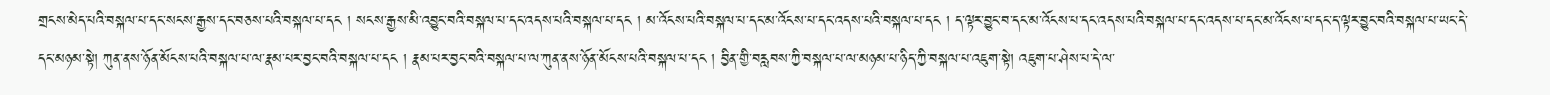གྲངས་མེད་པའི་བསྐལ་པ་དང་སངས་རྒྱས་དང་བཅས་པའི་བསྐལ་པ་དང ། སངས་རྒྱས་མི་འབྱུང་བའི་བསྐལ་པ་དང་འདས་པའི་བསྐལ་པ་དང ། མ་འོངས་པའི་བསྐལ་པ་དང་མ་འོངས་པ་དང་འདས་པའི་བསྐལ་པ་དང ། ད་ལྟར་བྱུང་བ་དང་མ་འོངས་པ་དང་འདས་པའི་བསྐལ་པ་དང་འདས་པ་དང་མ་འོངས་པ་དང་ད་ལྟར་བྱུང་བའི་བསྐལ་པ་ཡང་དེ་དང་མཉམ་སྟེ། ཀུན་ནས་ཉོན་མོངས་པའི་བསྐལ་པ་ལ་རྣམ་པར་བྱང་བའི་བསྐལ་པ་དང ། རྣམ་པར་བྱང་བའི་བསྐལ་པ་ལ་ཀུན་ནས་ཉོན་མོངས་པའི་བསྐལ་པ་དང ། བྱིན་གྱི་བརླབས་ཀྱི་བསྐལ་པ་ལ་མཉམ་པ་ཉིད་ཀྱི་བསྐལ་པ་འཇུག་སྟེ། འཇུག་པ་ཤེས་པ་དེ་ལ་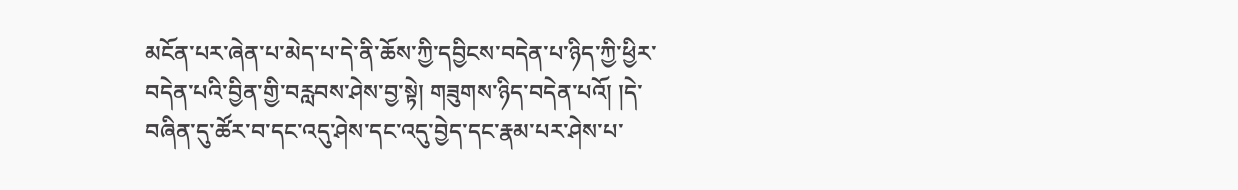མངོན་པར་ཞེན་པ་མེད་པ་དེ་ནི་ཆོས་ཀྱི་དབྱིངས་བདེན་པ་ཉིད་ཀྱི་ཕྱིར་བདེན་པའི་བྱིན་གྱི་བརླབས་ཤེས་བྱ་སྟེ། གཟུགས་ཉིད་བདེན་པའོ། །དེ་བཞིན་དུ་ཚོར་བ་དང་འདུ་ཤེས་དང་འདུ་བྱེད་དང་རྣམ་པར་ཤེས་པ་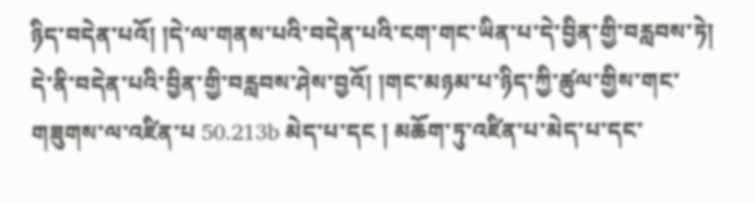ཉིད་བདེན་པའོ། །དེ་ལ་གནས་པའི་བདེན་པའི་ངག་གང་ཡིན་པ་དེ་བྱིན་གྱི་བརླབས་ཏེ། དེ་ནི་བདེན་པའི་བྱིན་གྱི་བརླབས་ཤེས་བྱའོ། །གང་མཉམ་པ་ཉིད་ཀྱི་ཚུལ་གྱིས་གང་གཟུགས་ལ་འཛིན་པ 50.213b མེད་པ་དང ། མཆོག་ཏུ་འཛིན་པ་མེད་པ་དང་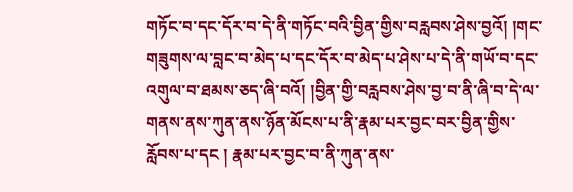གཏོང་བ་དང་དོར་བ་དེ་ནི་གཏོང་བའི་བྱིན་གྱིས་བརླབས་ཤེས་བྱའོ། །གང་གཟུགས་ལ་བླང་བ་མེད་པ་དང་དོར་བ་མེད་པ་ཤེས་པ་དེ་ནི་གཡོ་བ་དང་འགུལ་བ་ཐམས་ཅད་ཞི་བའོ། །བྱིན་གྱི་བརླབས་ཤེས་བྱ་བ་ནི་ཞི་བ་དེ་ལ་གནས་ནས་ཀུན་ནས་ཉོན་མོངས་པ་ནི་རྣམ་པར་བྱང་བར་བྱིན་གྱིས་རློབས་པ་དང ། རྣམ་པར་བྱང་བ་ནི་ཀུན་ནས་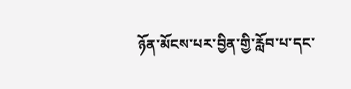ཉོན་མོངས་པར་བྱིན་གྱི་རློབ་པ་དང་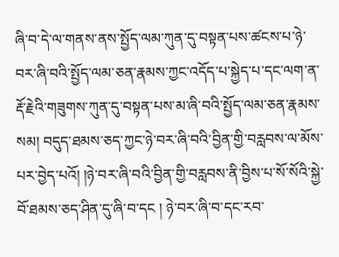ཞི་བ་དེ་ལ་གནས་ནས་སྤྱོད་ལམ་ཀུན་དུ་བསྟན་པས་ཚངས་པ་ཉེ་བར་ཞི་བའི་སྤྱོད་ལམ་ཅན་རྣམས་ཀྱང་འདོད་པ་སྐྱེད་པ་དང་ལག་ན་རྡོ་རྗེའི་གཟུགས་ཀུན་དུ་བསྟན་པས་མ་ཞི་བའི་སྤྱོད་ལམ་ཅན་རྣམས་སམ། བདུད་ཐམས་ཅད་ཀྱང་ཉེ་བར་ཞི་བའི་བྱིན་གྱི་བརླབས་ལ་མོས་པར་བྱེད་པའོ། །ཉེ་བར་ཞི་བའི་བྱིན་གྱི་བརླབས་ནི་བྱིས་པ་སོ་སོའི་སྐྱེ་བོ་ཐམས་ཅད་ཤིན་དུ་ཞི་བ་དང ། ཉེ་བར་ཞི་བ་དང་རབ་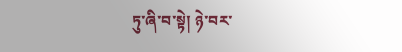ཏུ་ཞི་བ་སྟེ། ཉེ་བར་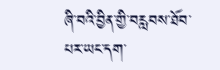ཞི་བའི་བྱིན་གྱི་བརླབས་ཐོབ་པར་ཡང་དག་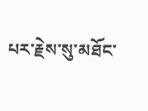པར་རྗེས་སུ་མཐོང་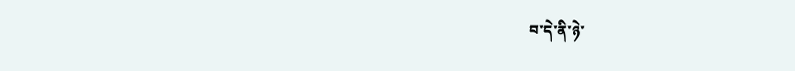བ་དེ་ནི་ཉེ་